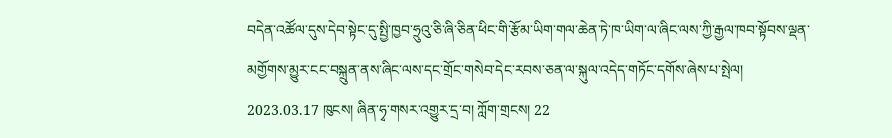བདེན་འཚོལ་དུས་དེབ་སྟེང་དུ་སྤྱི་ཁྱབ་ཧྲུའུ་ཅི་ཞི་ཅིན་ཕིང་གི་རྩོམ་ཡིག་གལ་ཆེན་ཏེ་ཁ་ཡིག་ལ་ཞིང་ལས་ཀྱི་རྒྱལ་ཁབ་སྟོབས་ལྡན་མགྱོགས་མྱུར་ངང་བསྐྲུན་ནས་ཞིང་ལས་དང་གྲོང་གསེབ་དེང་རབས་ཅན་ལ་སྐུལ་འདེད་གཏོང་དགོས་ཞེས་པ་སྤེལ།
2023.03.17 ཁུངས། ཞིན་ཧྭ་གསར་འགྱུར་དྲ་བ། ཀློག་གྲངས། 22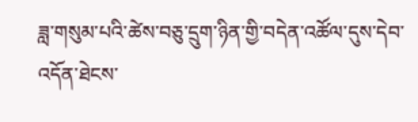ཟླ་གསུམ་པའི་ཚེས་བཅུ་དྲུག་ཉིན་གྱི་བདེན་འཚོལ་དུས་དེབ་འདོན་ཐེངས་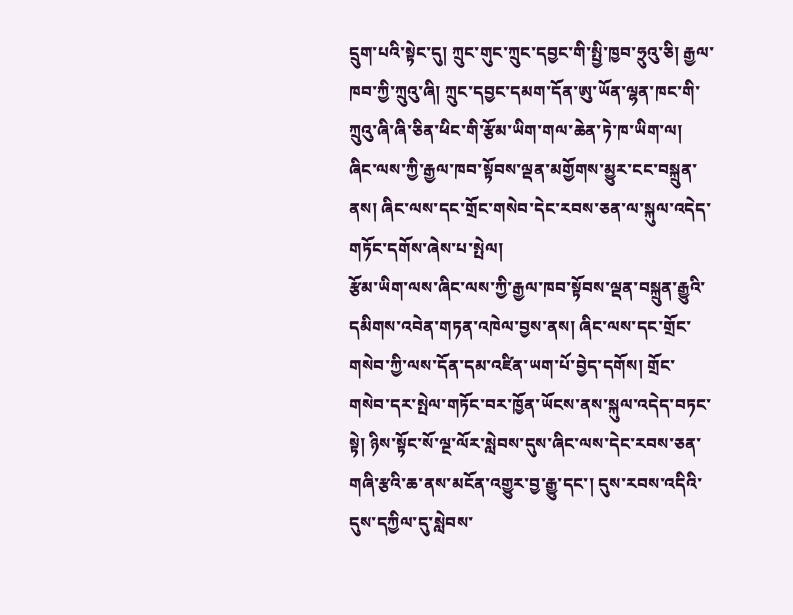དྲུག་པའི་སྟེང་དུ། ཀྲུང་གུང་ཀྲུང་དབྱང་གི་སྤྱི་ཁྱབ་ཧྲུའུ་ཅི། རྒྱལ་ཁབ་ཀྱི་ཀྲུའུ་ཞི། ཀྲུང་དབྱང་དམག་དོན་ཨུ་ཡོན་ལྷན་ཁང་གི་ཀྲུའུ་ཞི་ཞི་ཅིན་ཕིང་གི་རྩོམ་ཡིག་གལ་ཆེན་ཏེ་ཁ་ཡིག་ལ། ཞིང་ལས་ཀྱི་རྒྱལ་ཁབ་སྟོབས་ལྡན་མགྱོགས་མྱུར་ངང་བསྐྲུན་ནས། ཞིང་ལས་དང་གྲོང་གསེབ་དེང་རབས་ཅན་ལ་སྐུལ་འདེད་གཏོང་དགོས་ཞེས་པ་སྤེལ།
རྩོམ་ཡིག་ལས་ཞིང་ལས་ཀྱི་རྒྱལ་ཁབ་སྟོབས་ལྡན་བསྐྲུན་རྒྱུའི་དམིགས་འབེན་གཏན་འཁེལ་བྱས་ནས། ཞིང་ལས་དང་གྲོང་གསེབ་ཀྱི་ལས་དོན་དམ་འཛིན་ཡག་པོ་བྱེད་དགོས། གྲོང་གསེབ་དར་སྤེལ་གཏོང་བར་ཁྱོན་ཡོངས་ནས་སྐུལ་འདེད་བཏང་སྟེ། ཉིས་སྟོང་སོ་ལྔ་ལོར་སླེབས་དུས་ཞིང་ལས་དེང་རབས་ཅན་གཞི་རྩའི་ཆ་ནས་མངོན་འགྱུར་བྱ་རྒྱུ་དང་། དུས་རབས་འདིའི་དུས་དཀྱིལ་དུ་སླེབས་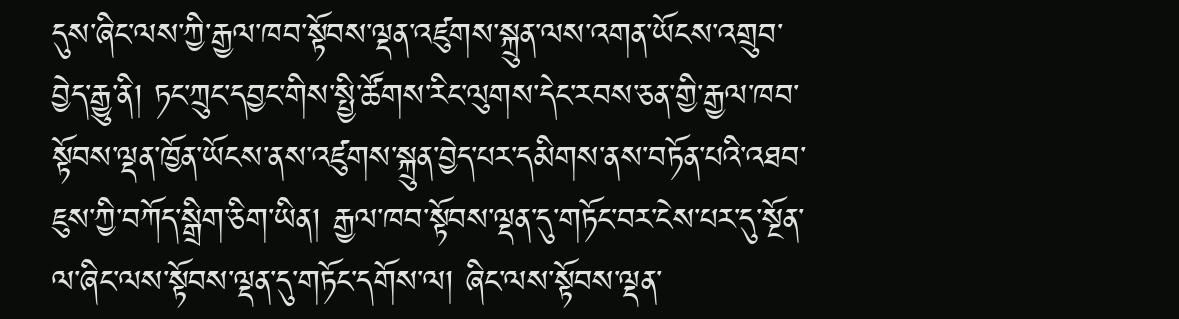དུས་ཞིང་ལས་ཀྱི་རྒྱལ་ཁབ་སྟོབས་ལྡན་འཛུགས་སྐྲུན་ལས་འགན་ཡོངས་འགྲུབ་བྱེད་རྒྱུ་ནི། ཏང་ཀྲུང་དབྱང་གིས་སྤྱི་ཚོགས་རིང་ལུགས་དེང་རབས་ཅན་གྱི་རྒྱལ་ཁབ་སྟོབས་ལྡན་ཁྱོན་ཡོངས་ནས་འཛུགས་སྐྲུན་བྱེད་པར་དམིགས་ནས་བཏོན་པའི་འཐབ་ཇུས་ཀྱི་བཀོད་སྒྲིག་ཅིག་ཡིན། རྒྱལ་ཁབ་སྟོབས་ལྡན་དུ་གཏོང་བར་ངེས་པར་དུ་སྔོན་ལ་ཞིང་ལས་སྟོབས་ལྡན་དུ་གཏོང་དགོས་ལ། ཞིང་ལས་སྟོབས་ལྡན་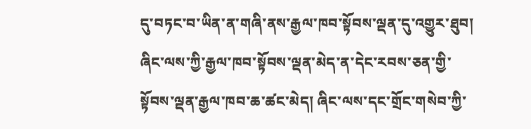དུ་བཏང་བ་ཡིན་ན་གཞི་ནས་རྒྱལ་ཁབ་སྟོབས་ལྡན་དུ་འགྱུར་ཐུབ། ཞིང་ལས་ཀྱི་རྒྱལ་ཁབ་སྟོབས་ལྡན་མེད་ན་དེང་རབས་ཅན་གྱི་སྟོབས་ལྡན་རྒྱལ་ཁབ་ཆ་ཚང་མེད། ཞིང་ལས་དང་གྲོང་གསེབ་ཀྱི་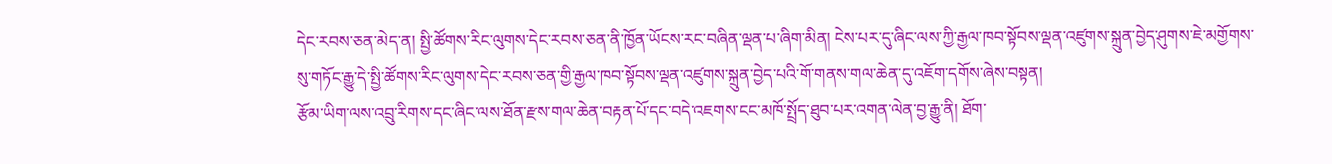དེང་རབས་ཅན་མེད་ན། སྤྱི་ཚོགས་རིང་ལུགས་དེང་རབས་ཅན་ནི་ཁྱོན་ཡོངས་རང་བཞིན་ལྡན་པ་ཞིག་མིན། ངེས་པར་དུ་ཞིང་ལས་ཀྱི་རྒྱལ་ཁབ་སྟོབས་ལྡན་འཛུགས་སྐྲུན་བྱེད་ཤུགས་ཇེ་མགྱོགས་སུ་གཏོང་རྒྱུ་དེ་སྤྱི་ཚོགས་རིང་ལུགས་དེང་རབས་ཅན་གྱི་རྒྱལ་ཁབ་སྟོབས་ལྡན་འཛུགས་སྐྲུན་བྱེད་པའི་གོ་གནས་གལ་ཆེན་དུ་འཇོག་དགོས་ཞེས་བསྟན།
རྩོམ་ཡིག་ལས་འབྲུ་རིགས་དང་ཞིང་ལས་ཐོན་རྫས་གལ་ཆེན་བརྟན་པོ་དང་བདེ་འཇགས་ངང་མཁོ་སྤྲོད་ཐུབ་པར་འགན་ལེན་བྱ་རྒྱུ་ནི། ཐོག་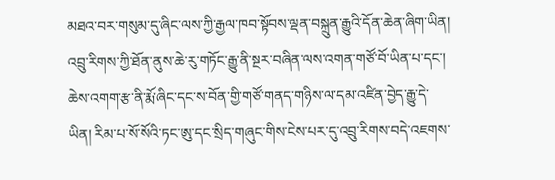མཐའ་བར་གསུམ་དུ་ཞིང་ལས་ཀྱི་རྒྱལ་ཁབ་སྟོབས་ལྡན་བསྐྲུན་རྒྱུའི་དོན་ཆེན་ཞིག་ཡིན། འབྲུ་རིགས་ཀྱི་ཐོན་ནུས་ཆེ་རུ་གཏོང་རྒྱུ་ནི་སྔར་བཞིན་ལས་འགན་གཙོ་བོ་ཡིན་པ་དང་། ཆེས་འགག་རྩ་ནི་རྨོ་ཞིང་དང་ས་བོན་གྱི་གཙོ་གནད་གཉིས་ལ་དམ་འཛིན་བྱེད་རྒྱུ་དེ་ཡིན། རིམ་པ་སོ་སོའི་ཏང་ཨུ་དང་སྲིད་གཞུང་གིས་ངེས་པར་དུ་འབྲུ་རིགས་བདེ་འཇགས་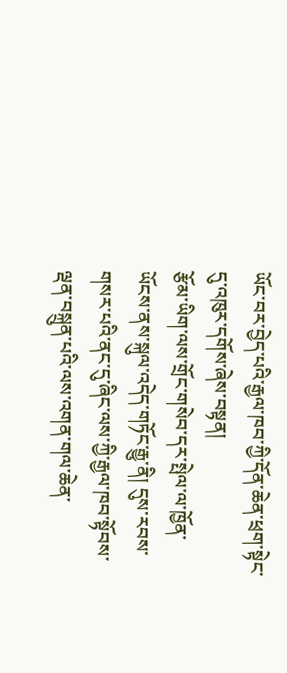ཡོང་བར་བྱེད་པའི་རྒྱལ་ཁབ་ཀྱི་དོན་ཆེན་ཕྲག་སྟེང་དུ་འཁུར་དགོས་ཞེས་བསྟན།
རྩོམ་ཡིག་ལས་གྲོང་གསེབ་དར་སྤེལ་ལ་ཁྱོན་ཡོངས་ནས་སྐུལ་འདེད་གཏོང་རྒྱུ་ནི། དུས་རབས་གསར་པའི་ནང་དུ་ཞིང་ལས་ཀྱི་རྒྱལ་ཁབ་སྟོབས་ལྡན་བསྐྲུན་པའི་ལས་འགན་གལ་ཆེན་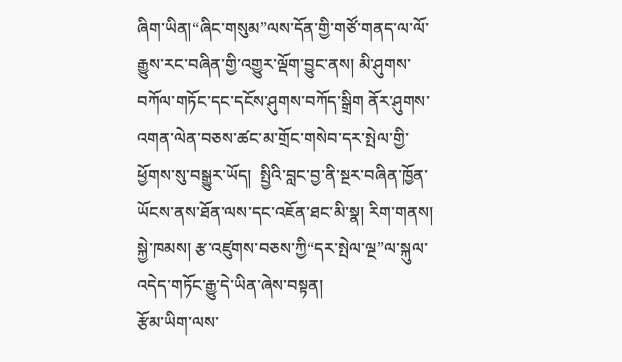ཞིག་ཡིན།“ཞིང་གསུམ”ལས་དོན་གྱི་གཙོ་གནད་ལ་ལོ་རྒྱུས་རང་བཞིན་གྱི་འགྱུར་ལྡོག་བྱུང་ནས། མི་ཤུགས་བཀོལ་གཏོང་དང་དངོས་ཤུགས་བཀོད་སྒྲིག ནོར་ཤུགས་འགན་ལེན་བཅས་ཚང་མ་གྲོང་གསེབ་དར་སྤེལ་གྱི་ཕྱོགས་སུ་བསྒྱུར་ཡོད།  སྤྱིའི་བླང་བྱ་ནི་སྔར་བཞིན་ཁྱོན་ཡོངས་ནས་ཐོན་ལས་དང་འཇོན་ཐང་མི་སྣ། རིག་གནས། སྐྱེ་ཁམས། རྩ་འཛུགས་བཅས་ཀྱི“དར་སྤེལ་ལྔ”ལ་སྐུལ་འདེད་གཏོང་རྒྱུ་དེ་ཡིན་ཞེས་བསྟན།
རྩོམ་ཡིག་ལས་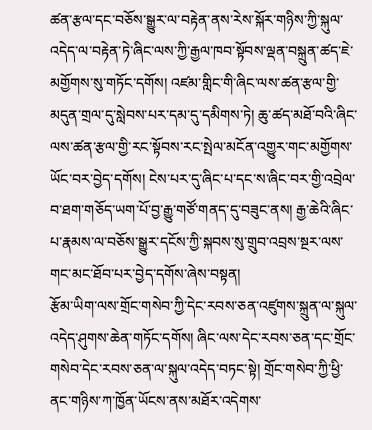ཚན་རྩལ་དང་བཅོས་སྒྱུར་ལ་བརྟེན་ནས་རེས་སྐོར་གཉིས་ཀྱི་སྐུལ་འདེད་ལ་བརྟེན་ཏེ་ཞིང་ལས་ཀྱི་རྒྱལ་ཁབ་སྟོབས་ལྡན་བསྐྲུན་ཚད་ཇེ་མགྱོགས་སུ་གཏོང་དགོས། འཛམ་གླིང་གི་ཞིང་ལས་ཚན་རྩལ་གྱི་མདུན་གྲལ་དུ་སླེབས་པར་དམ་དུ་དམིགས་ཏེ། ཆུ་ཚད་མཐོ་བའི་ཞིང་ལས་ཚན་རྩལ་གྱི་རང་སྟོབས་རང་སྤེལ་མངོན་འགྱུར་གང་མགྱོགས་ཡོང་བར་བྱེད་དགོས། ངེས་པར་དུ་ཞིང་པ་དང་ས་ཞིང་བར་གྱི་འབྲེལ་བ་ཐག་གཅོད་ཡག་པོ་བྱ་རྒྱུ་གཙོ་གནད་དུ་བཟུང་ནས། རྒྱ་ཆེའི་ཞིང་པ་རྣམས་ལ་བཅོས་སྒྱུར་དངོས་ཀྱི་སྐབས་སུ་གྲུབ་འབྲས་སྔར་ལས་གང་མང་ཐོབ་པར་བྱེད་དགོས་ཞེས་བསྟན།
རྩོམ་ཡིག་ལས་གྲོང་གསེབ་ཀྱི་དེང་རབས་ཅན་འཛུགས་སྐྲུན་ལ་སྐུལ་འདེད་ཤུགས་ཆེན་གཏོང་དགོས། ཞིང་ལས་དེང་རབས་ཅན་དང་གྲོང་གསེབ་དེང་རབས་ཅན་ལ་སྐུལ་འདེད་བཏང་སྟེ། གྲོང་གསེབ་ཀྱི་ཕྱི་ནང་གཉིས་ཀ་ཁྱོན་ཡོངས་ནས་མཐོར་འདེགས་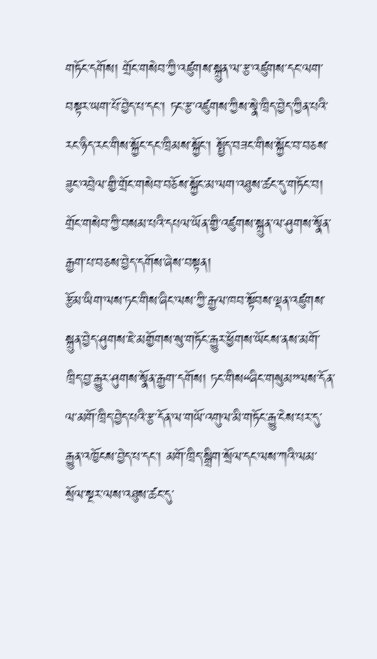གཏོང་དགོས། གྲོང་གསེབ་ཀྱི་འཛུགས་སྐྲུན་ལ་རྩ་འཛུགས་དང་ལག་བསྟར་ཡག་པོ་བྱེད་པ་དང་། ཏང་རྩ་འཛུགས་ཀྱིས་སྣེ་ཁྲིད་བྱེད་ཀྱིན་པའི་རང་ཉིད་རང་གིས་སྐྱོང་དང་ཁྲིམས་སྐྱོང་། སྤྱོད་བཟང་གིས་སྐྱོང་བ་བཅས་ཟུང་འབྲེལ་གྱི་གྲོང་གསེབ་བཅོས་སྐྱོང་མ་ལག་འཐུས་ཚང་དུ་གཏོང་བ། གྲོང་གསེབ་ཀྱི་བསམ་པའི་དཔལ་ཡོན་གྱི་འཛུགས་སྐྲུན་ལ་ཤུགས་སྣོན་རྒྱག་པ་བཅས་བྱེད་དགོས་ཞེས་བསྟན།
རྩོམ་ཡིག་ལས་ཏང་གིས་ཞིང་ལས་ཀྱི་རྒྱལ་ཁབ་སྟོབས་ལྡན་འཛུགས་སྐྲུན་བྱེད་ཤུགས་ཇེ་མགྱོགས་སུ་གཏོང་རྒྱུར་ཕྱོགས་ཡོངས་ནས་མགོ་ཁྲིད་བྱ་རྒྱུར་ཤུགས་སྣོན་རྒྱག་དགོས། ཏང་གིས“ཞིང་གསུམ”ལས་དོན་ལ་མགོ་ཁྲིད་བྱེད་པའི་རྩ་དོན་ལ་གཡོ་འགུལ་མི་གཏོང་རྒྱུ་ངེས་པར་དུ་རྒྱུན་འཁྱོངས་བྱེད་པ་དང་། མགོ་ཁྲིད་སྒྲིག་སྲོལ་དང་ལས་ཀའི་ལམ་སྲོལ་སྔར་ལས་འཐུས་ཚང་དུ་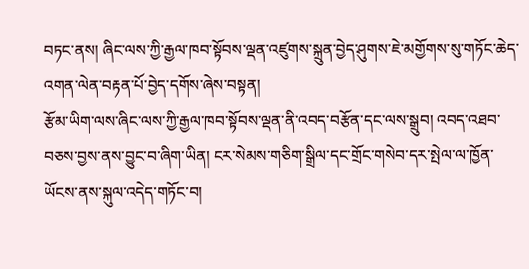བཏང་ནས། ཞིང་ལས་ཀྱི་རྒྱལ་ཁབ་སྟོབས་ལྡན་འཛུགས་སྐྲུན་བྱེད་ཤུགས་ཇེ་མགྱོགས་སུ་གཏོང་ཆེད་འགན་ལེན་བརྟན་པོ་བྱེད་དགོས་ཞེས་བསྟན།
རྩོམ་ཡིག་ལས་ཞིང་ལས་ཀྱི་རྒྱལ་ཁབ་སྟོབས་ལྡན་ནི་འབད་བརྩོན་དང་ལས་སྒྲུབ། འབད་འཐབ་བཅས་བྱས་ནས་བྱུང་བ་ཞིག་ཡིན། ངར་སེམས་གཅིག་སྒྲིལ་དང་གྲོང་གསེབ་དར་སྤེལ་ལ་ཁྱོན་ཡོངས་ནས་སྐུལ་འདེད་གཏོང་བ།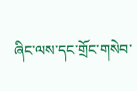ཞིང་ལས་དང་གྲོང་གསེབ་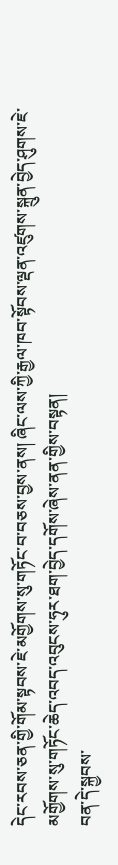དེང་རབས་ཅན་གྱི་གོམ་སྟབས་ཇེ་མགྱོགས་སུ་གཏོང་བ་བཅས་བྱས་ནས། ཞིང་ལས་ཀྱི་རྒྱལ་ཁབ་སྟོབས་ལྡན་འཛུགས་སྐྲུན་བྱེད་ཤུགས་ཇེ་མགྱོགས་སུ་གཏོང་ཆེད་འབད་འབུངས་ཧུར་ཐག་བྱེད་དགོས་ཞེས་ནན་གྱིས་བསྟན།
བན་དེ་སྐྱབས་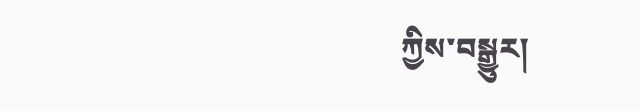ཀྱིས་བསྒྱུར།